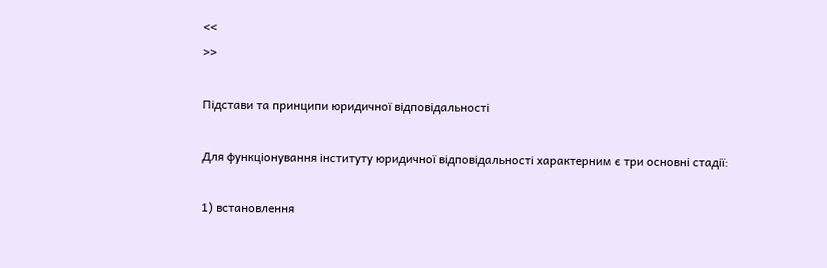<<
>>

Підстави та принципи юридичної відповідальності

Для функціонування інституту юридичної відповідальності характерним є три основні стадії:

1) встановлення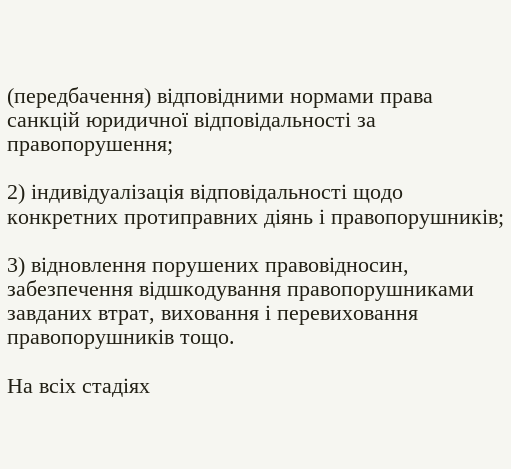(передбачення) відповідними нормами права санкцій юридичної відповідальності за правопорушення;

2) індивідуалізація відповідальності щодо конкретних протиправних діянь і правопорушників;

3) відновлення порушених правовідносин, забезпечення відшкодування правопорушниками завданих втрат, виховання і перевиховання правопорушників тощо.

На всіх стадіях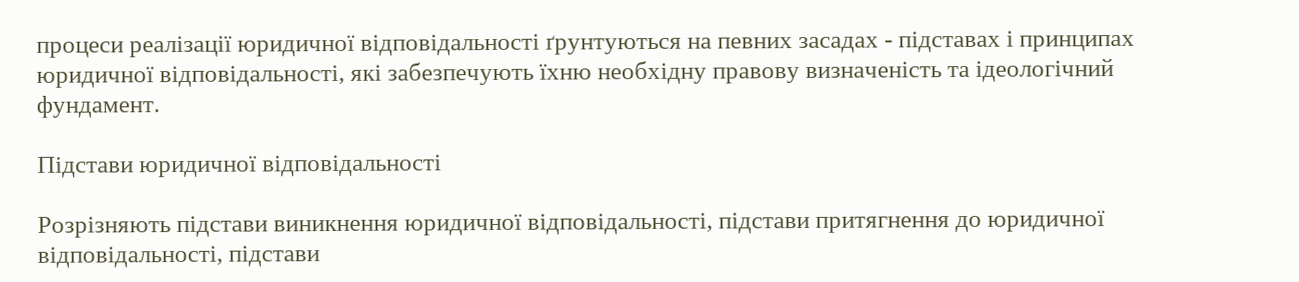процеси реалізації юридичної відповідальності ґрунтуються на певних засадах - підставах і принципах юридичної відповідальності, які забезпечують їхню необхідну правову визначеність та ідеологічний фундамент.

Підстави юридичної відповідальності

Розрізняють підстави виникнення юридичної відповідальності, підстави притягнення до юридичної відповідальності, підстави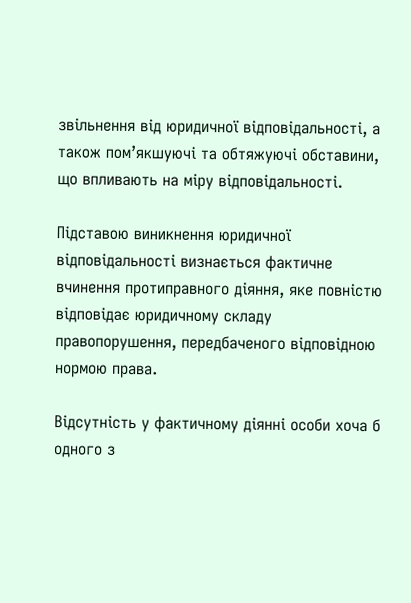звільнення від юридичної відповідальності, а також пом’якшуючі та обтяжуючі обставини, що впливають на міру відповідальності.

Підставою виникнення юридичної відповідальності визнається фактичне вчинення протиправного діяння, яке повністю відповідає юридичному складу правопорушення, передбаченого відповідною нормою права.

Відсутність у фактичному діянні особи хоча б одного з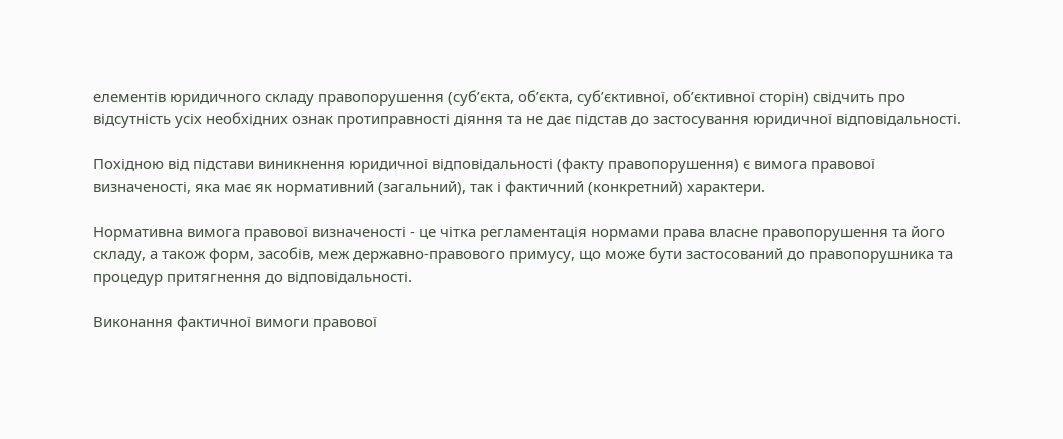елементів юридичного складу правопорушення (суб’єкта, об’єкта, суб’єктивної, об’єктивної сторін) свідчить про відсутність усіх необхідних ознак протиправності діяння та не дає підстав до застосування юридичної відповідальності.

Похідною від підстави виникнення юридичної відповідальності (факту правопорушення) є вимога правової визначеності, яка має як нормативний (загальний), так і фактичний (конкретний) характери.

Нормативна вимога правової визначеності - це чітка регламентація нормами права власне правопорушення та його складу, а також форм, засобів, меж державно-правового примусу, що може бути застосований до правопорушника та процедур притягнення до відповідальності.

Виконання фактичної вимоги правової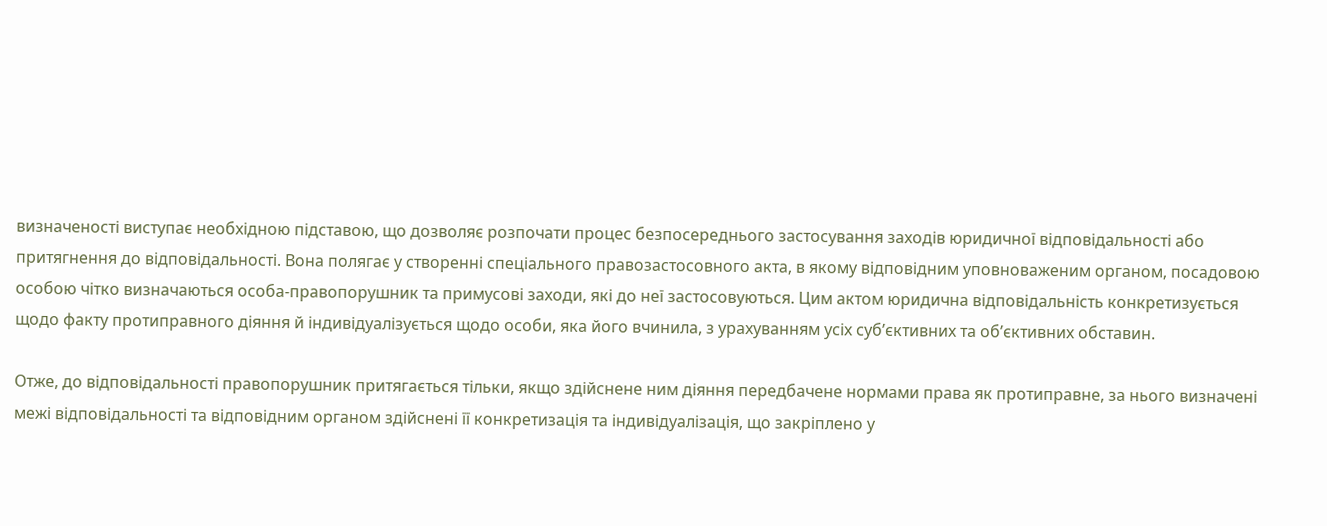визначеності виступає необхідною підставою, що дозволяє розпочати процес безпосереднього застосування заходів юридичної відповідальності або притягнення до відповідальності. Вона полягає у створенні спеціального правозастосовного акта, в якому відповідним уповноваженим органом, посадовою особою чітко визначаються особа-правопорушник та примусові заходи, які до неї застосовуються. Цим актом юридична відповідальність конкретизується щодо факту протиправного діяння й індивідуалізується щодо особи, яка його вчинила, з урахуванням усіх суб’єктивних та об’єктивних обставин.

Отже, до відповідальності правопорушник притягається тільки, якщо здійснене ним діяння передбачене нормами права як протиправне, за нього визначені межі відповідальності та відповідним органом здійснені її конкретизація та індивідуалізація, що закріплено у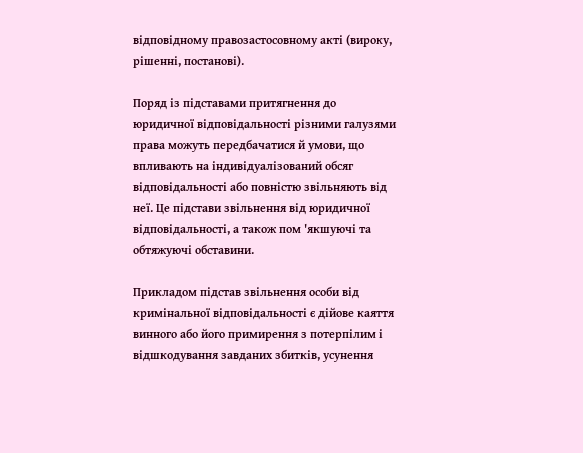відповідному правозастосовному акті (вироку, рішенні, постанові).

Поряд із підставами притягнення до юридичної відповідальності різними галузями права можуть передбачатися й умови, що впливають на індивідуалізований обсяг відповідальності або повністю звільняють від неї. Це підстави звільнення від юридичної відповідальності, а також пом 'якшуючі та обтяжуючі обставини.

Прикладом підстав звільнення особи від кримінальної відповідальності є дійове каяття винного або його примирення з потерпілим і відшкодування завданих збитків, усунення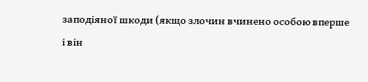заподіяної шкоди (якщо злочин вчинено особою вперше і він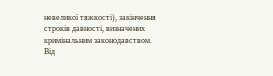невеликої тяжкості), закінчення строків давності, визначених кримінальним законодавством. Від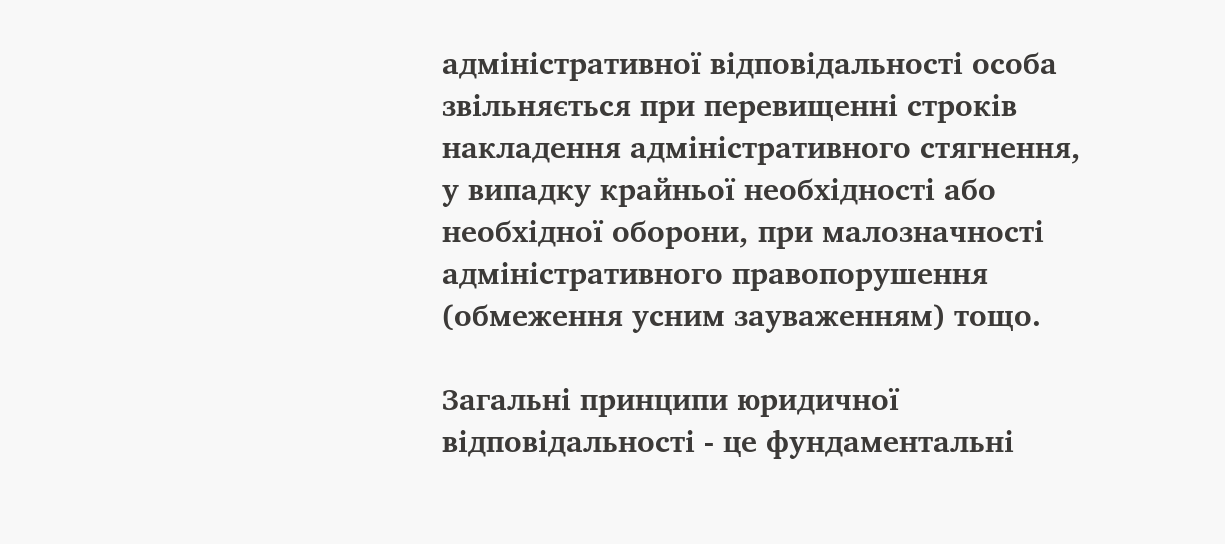адміністративної відповідальності особа звільняється при перевищенні строків накладення адміністративного стягнення, у випадку крайньої необхідності або необхідної оборони, при малозначності адміністративного правопорушення (обмеження усним зауваженням) тощо.

Загальні принципи юридичної відповідальності - це фундаментальні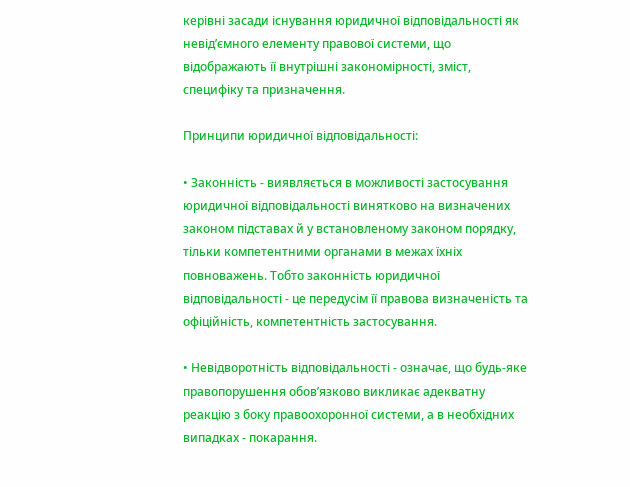керівні засади існування юридичної відповідальності як невід’ємного елементу правової системи, що відображають її внутрішні закономірності, зміст, специфіку та призначення.

Принципи юридичної відповідальності:

• Законність - виявляється в можливості застосування юридичної відповідальності винятково на визначених законом підставах й у встановленому законом порядку, тільки компетентними органами в межах їхніх повноважень. Тобто законність юридичної відповідальності - це передусім її правова визначеність та офіційність, компетентність застосування.

• Невідворотність відповідальності - означає, що будь-яке правопорушення обов’язково викликає адекватну реакцію з боку правоохоронної системи, а в необхідних випадках - покарання.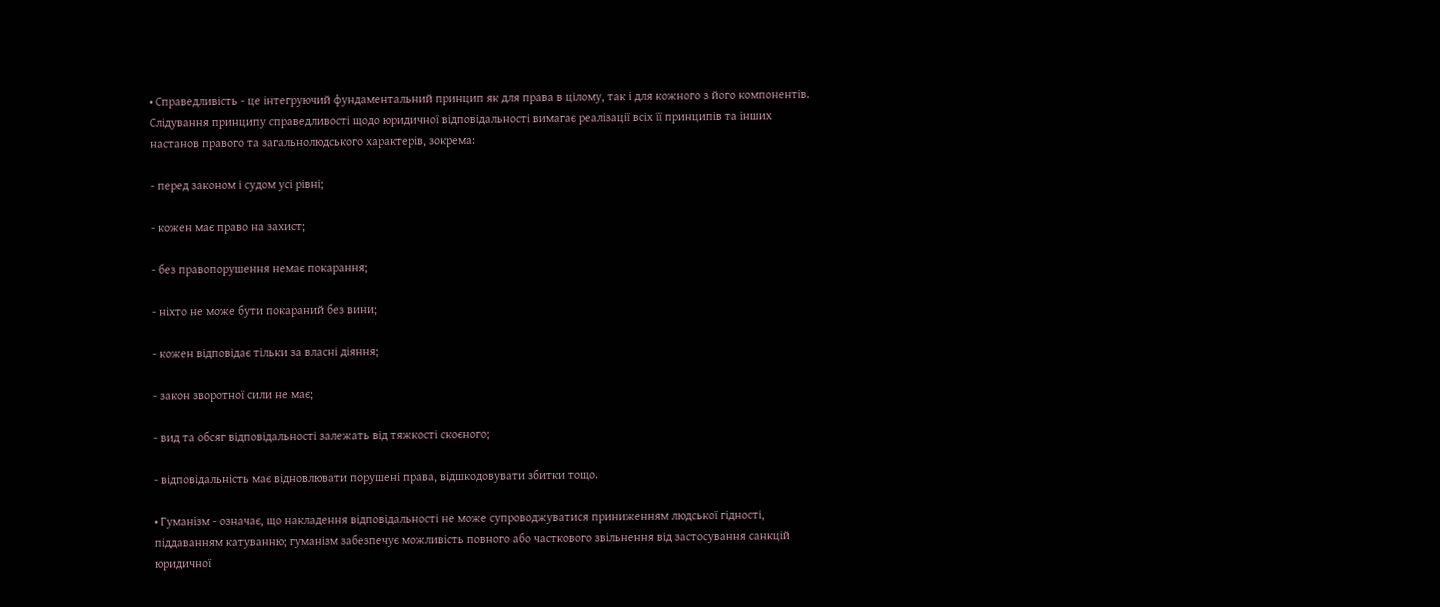• Справедливість - це інтегруючий фундаментальний принцип як для права в цілому, так і для кожного з його компонентів. Слідування принципу справедливості щодо юридичної відповідальності вимагає реалізації всіх її принципів та інших настанов правого та загальнолюдського характерів, зокрема:

- перед законом і судом усі рівні;

- кожен має право на захист;

- без правопорушення немає покарання;

- ніхто не може бути покараний без вини;

- кожен відповідає тільки за власні діяння;

- закон зворотної сили не має;

- вид та обсяг відповідальності залежать від тяжкості скоєного;

- відповідальність має відновлювати порушені права, відшкодовувати збитки тощо.

• Гуманізм - означає, що накладення відповідальності не може супроводжуватися приниженням людської гідності, піддаванням катуванню; гуманізм забезпечує можливість повного або часткового звільнення від застосування санкцій юридичної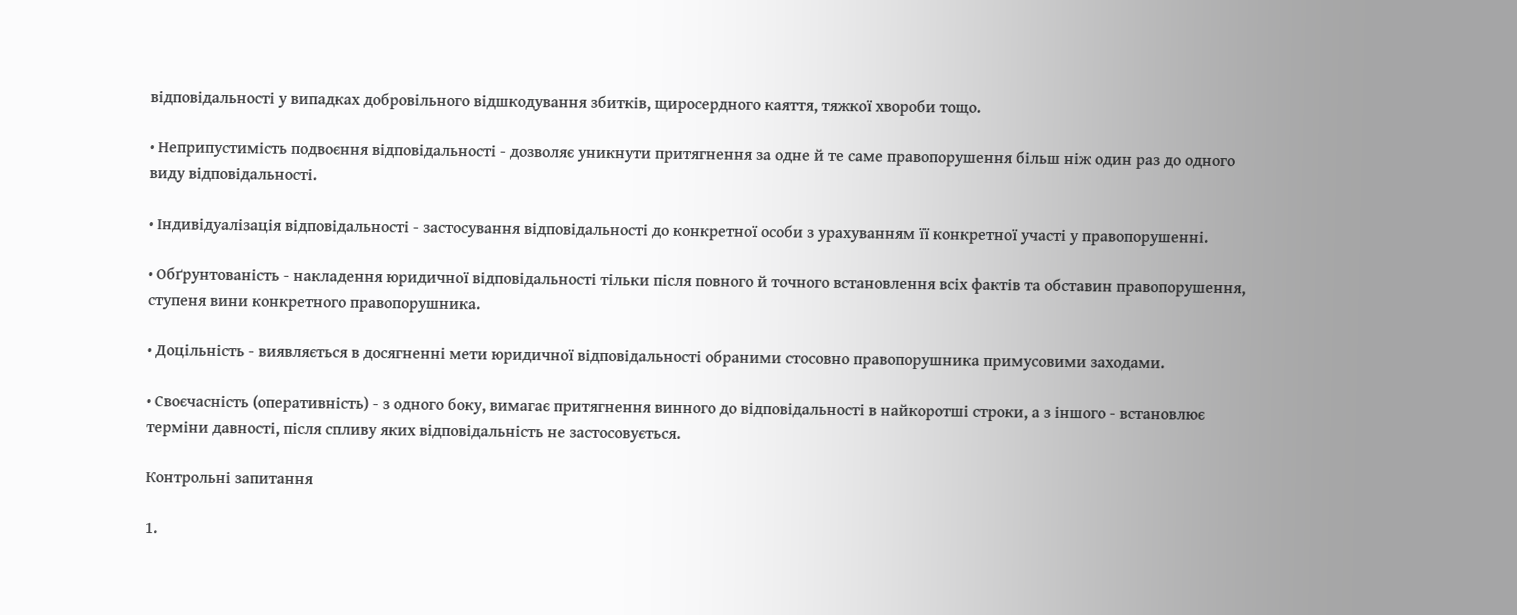відповідальності у випадках добровільного відшкодування збитків, щиросердного каяття, тяжкої хвороби тощо.

• Неприпустимість подвоєння відповідальності - дозволяє уникнути притягнення за одне й те саме правопорушення більш ніж один раз до одного виду відповідальності.

• Індивідуалізація відповідальності - застосування відповідальності до конкретної особи з урахуванням її конкретної участі у правопорушенні.

• Обґрунтованість - накладення юридичної відповідальності тільки після повного й точного встановлення всіх фактів та обставин правопорушення, ступеня вини конкретного правопорушника.

• Доцільність - виявляється в досягненні мети юридичної відповідальності обраними стосовно правопорушника примусовими заходами.

• Своєчасність (оперативність) - з одного боку, вимагає притягнення винного до відповідальності в найкоротші строки, а з іншого - встановлює терміни давності, після спливу яких відповідальність не застосовується.

Контрольні запитання

1.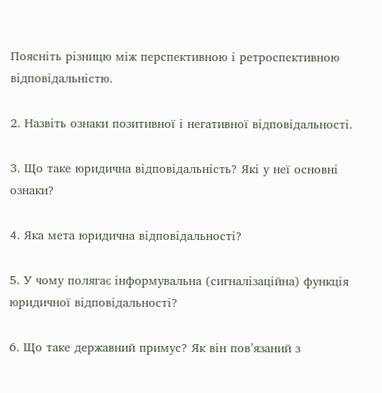Поясніть різницю між перспективною і ретроспективною відповідальністю.

2. Назвіть ознаки позитивної і негативної відповідальності.

3. Що таке юридична відповідальність? Які у неї основні ознаки?

4. Яка мета юридична відповідальності?

5. У чому полягає інформувальна (сигналізаційна) функція юридичної відповідальності?

6. Що таке державний примус? Як він пов’язаний з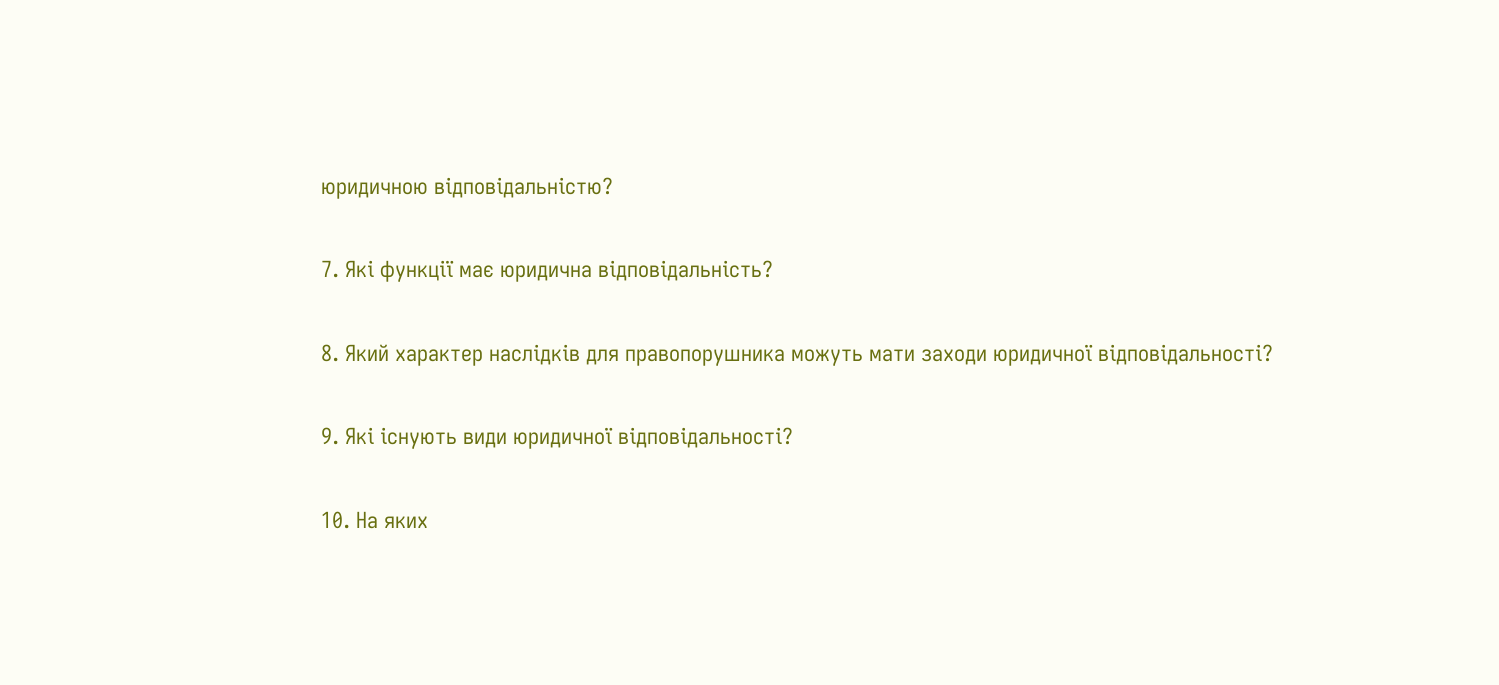юридичною відповідальністю?

7. Які функції має юридична відповідальність?

8. Який характер наслідків для правопорушника можуть мати заходи юридичної відповідальності?

9. Які існують види юридичної відповідальності?

10. На яких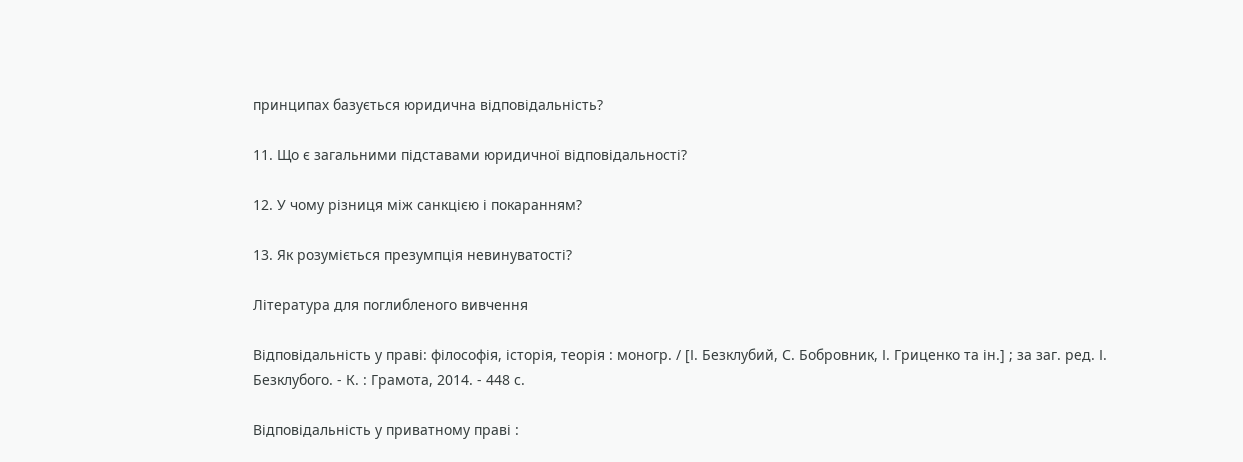принципах базується юридична відповідальність?

11. Що є загальними підставами юридичної відповідальності?

12. У чому різниця між санкцією і покаранням?

13. Як розуміється презумпція невинуватості?

Література для поглибленого вивчення

Відповідальність у праві: філософія, історія, теорія : моногр. / [І. Безклубий, С. Бобровник, І. Гриценко та ін.] ; за заг. ред. І. Безклубого. - К. : Грамота, 2014. - 448 с.

Відповідальність у приватному праві :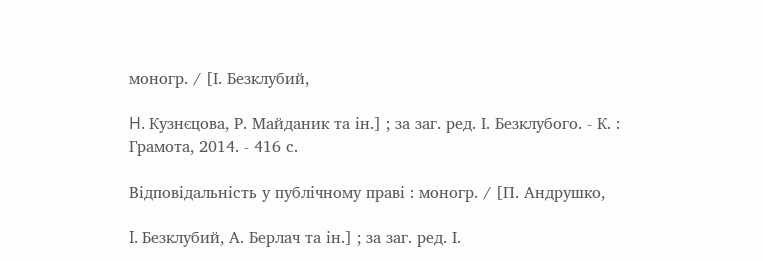моногр. / [І. Безклубий,

H. Кузнєцова, Р. Майданик та ін.] ; за заг. ред. І. Безклубого. - К. : Грамота, 2014. - 416 с.

Відповідальність у публічному праві : моногр. / [П. Андрушко,

I. Безклубий, А. Берлач та ін.] ; за заг. ред. І.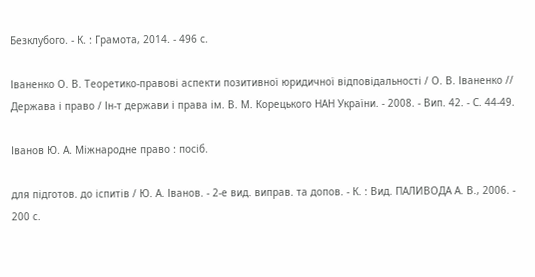Безклубого. - К. : Грамота, 2014. - 496 с.

Іваненко О. В. Теоретико-правові аспекти позитивної юридичної відповідальності / О. В. Іваненко // Держава і право / Ін-т держави і права ім. В. М. Корецького НАН України. - 2008. - Вип. 42. - С. 44-49.

Іванов Ю. А. Міжнародне право : посіб.

для підготов. до іспитів / Ю. А. Іванов. - 2-е вид. виправ. та допов. - К. : Вид. ПАЛИВОДА А. В., 2006. - 200 с.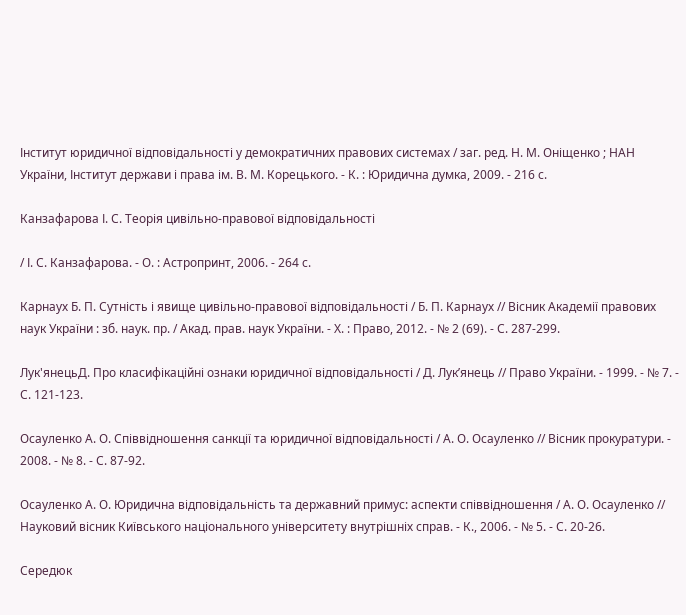Інститут юридичної відповідальності у демократичних правових системах / заг. ред. Н. М. Оніщенко ; НАН України, Інститут держави і права ім. В. М. Корецького. - К. : Юридична думка, 2009. - 216 с.

Канзафарова І. С. Теорія цивільно-правової відповідальності

/ І. С. Канзафарова. - О. : Астропринт, 2006. - 264 с.

Карнаух Б. П. Сутність і явище цивільно-правової відповідальності / Б. П. Карнаух // Вісник Академії правових наук України : зб. наук. пр. / Акад. прав. наук України. - Х. : Право, 2012. - № 2 (69). - С. 287-299.

Лук'янецьД. Про класифікаційні ознаки юридичної відповідальності / Д. Лук’янець // Право України. - 1999. - № 7. - С. 121-123.

Осауленко А. О. Співвідношення санкції та юридичної відповідальності / А. О. Осауленко // Вісник прокуратури. - 2008. - № 8. - С. 87-92.

Осауленко А. О. Юридична відповідальність та державний примус: аспекти співвідношення / А. О. Осауленко // Науковий вісник Київського національного університету внутрішніх справ. - К., 2006. - № 5. - С. 20-26.

Середюк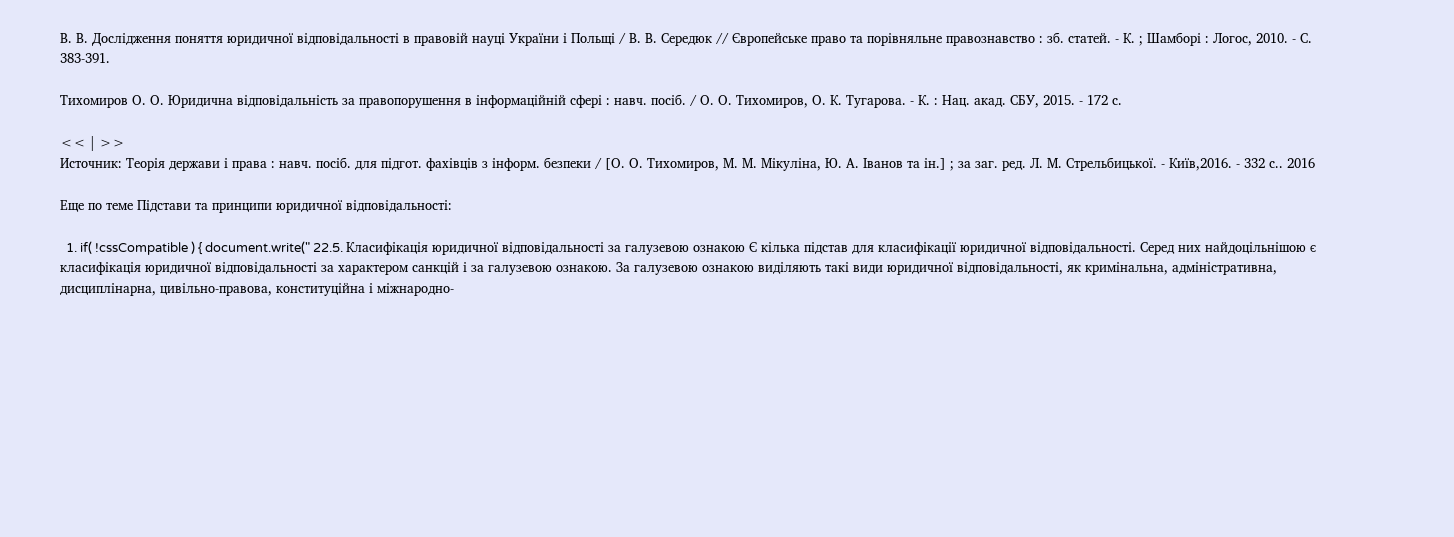В. В. Дослідження поняття юридичної відповідальності в правовій науці України і Польщі / В. В. Середюк // Європейське право та порівняльне правознавство : зб. статей. - К. ; Шамборі : Логос, 2010. - С. 383-391.

Тихомиров О. О. Юридична відповідальність за правопорушення в інформаційній сфері : навч. посіб. / О. О. Тихомиров, О. К. Тугарова. - К. : Нац. акад. СБУ, 2015. - 172 с.

<< | >>
Источник: Теорія держави і права : навч. посіб. для підгот. фахівців з інформ. безпеки / [О. О. Тихомиров, М. М. Мікуліна, Ю. А. Іванов та ін.] ; за заг. ред. Л. М. Стрельбицької. - Київ,2016. - 332 с.. 2016

Еще по теме Підстави та принципи юридичної відповідальності:

  1. if( !cssCompatible ) { document.write(" 22.5. Класифікація юридичної відповідальності за галузевою ознакою Є кілька підстав для класифікації юридичної відповідальності. Серед них найдоцільнішою є класифікація юридичної відповідальності за характером санкцій і за галузевою ознакою. За галузевою ознакою виділяють такі види юридичної відповідальності, як кримінальна, адміністративна, дисциплінарна, цивільно-правова, конституційна і міжнародно-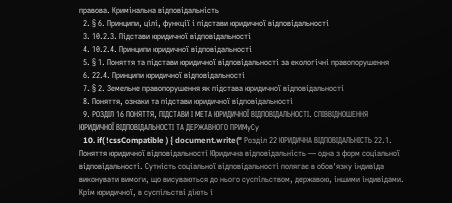правова. Кримінальна відповідальність
  2. § 6. Принципи, цілі, функції і підстави юридичної відповідальності
  3. 10.2.3. Підстави юридичної відповідальності
  4. 10.2.4. Принципи юридичної відповідальності
  5. § 1. Поняття та підстави юридичної відповідальності за екологічні правопорушення
  6. 22.4. Принципи юридичної відповідальності
  7. § 2. Земельне правопорушення як підстава юридичної відповідальності
  8. Поняття, ознаки та підстави юридичної відповідальності
  9. РОЗДІЛ 16 ПОНЯТТЯ, ПІДСТАВИ І МЕТА ЮРИДИЧНОЇ ВІДПОВІДАЛЬНОСТІ. СПІВВІДНОШЕННЯ ЮРИДИЧНОЇ ВІДПОВІДАЛЬНОСТІ ТА ДЕРЖАВНОГО ПРИМуСу
  10. if( !cssCompatible ) { document.write(" Розділ 22 ЮРИДИЧНА ВІДПОВІДАЛЬНІСТЬ 22.1. Поняття юридичної відповідальності Юридична відповідальність — одна з форм соціальної відповідальності. Сутність соціальної відповідальності полягає в обов'язку індивіда виконувати вимоги, що висуваються до нього суспільством, державою, іншими індивідами. Крім юридичної, в суспільстві діють і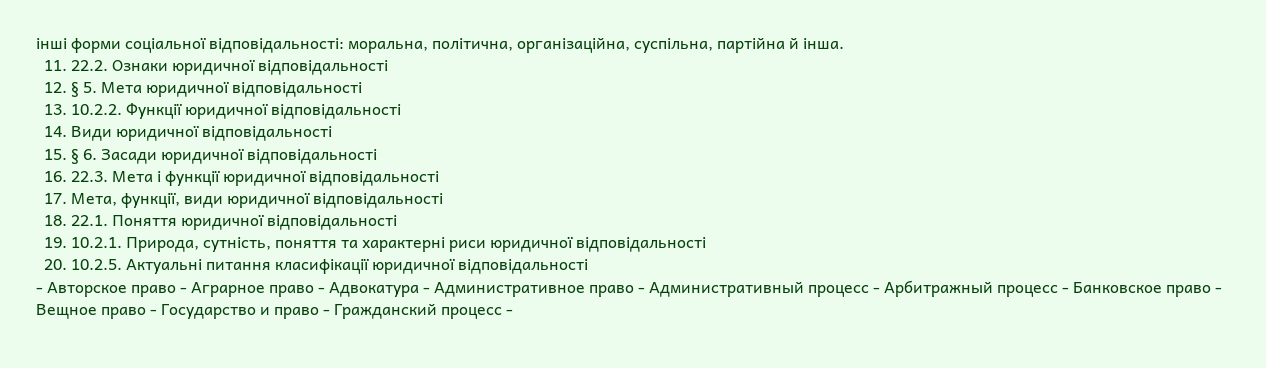інші форми соціальної відповідальності: моральна, політична, організаційна, суспільна, партійна й інша.
  11. 22.2. Ознаки юридичної відповідальності
  12. § 5. Мета юридичної відповідальності
  13. 10.2.2. Функції юридичної відповідальності
  14. Види юридичної відповідальності
  15. § 6. Засади юридичної відповідальності
  16. 22.3. Мета і функції юридичної відповідальності
  17. Мета, функції, види юридичної відповідальності
  18. 22.1. Поняття юридичної відповідальності
  19. 10.2.1. Природа, сутність, поняття та характерні риси юридичної відповідальності
  20. 10.2.5. Актуальні питання класифікації юридичної відповідальності
- Авторское право - Аграрное право - Адвокатура - Административное право - Административный процесс - Арбитражный процесс - Банковское право - Вещное право - Государство и право - Гражданский процесс -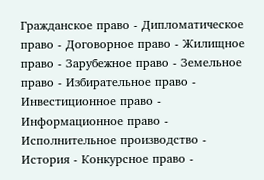Гражданское право - Дипломатическое право - Договорное право - Жилищное право - Зарубежное право - Земельное право - Избирательное право - Инвестиционное право - Информационное право - Исполнительное производство - История - Конкурсное право -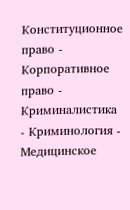Конституционное право - Корпоративное право - Криминалистика - Криминология - Медицинское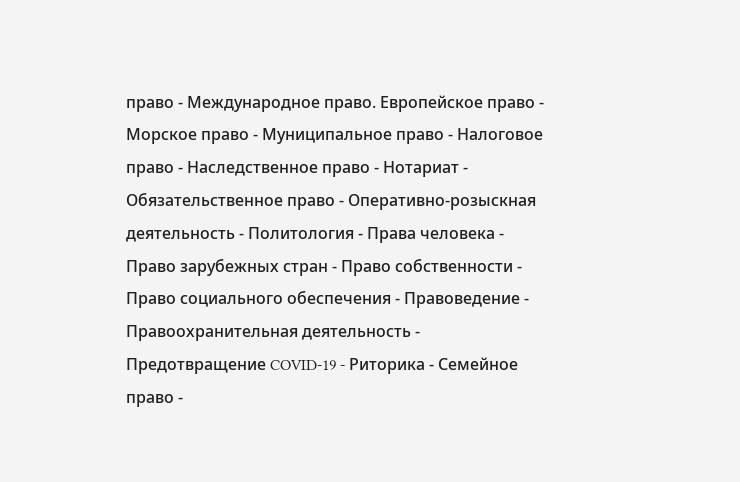право - Международное право. Европейское право - Морское право - Муниципальное право - Налоговое право - Наследственное право - Нотариат - Обязательственное право - Оперативно-розыскная деятельность - Политология - Права человека - Право зарубежных стран - Право собственности - Право социального обеспечения - Правоведение - Правоохранительная деятельность - Предотвращение COVID-19 - Риторика - Семейное право -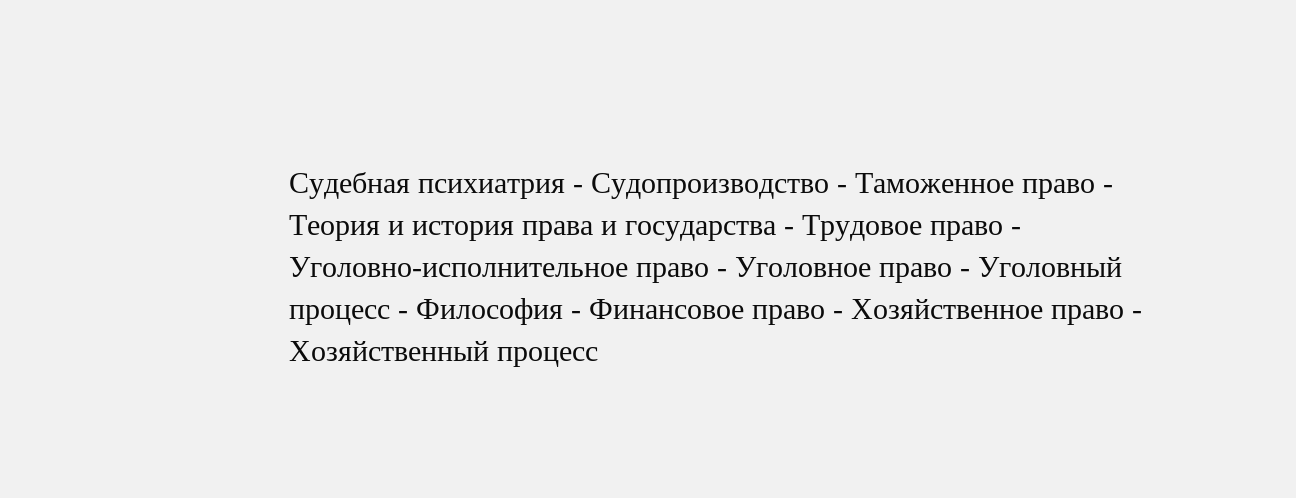Судебная психиатрия - Судопроизводство - Таможенное право - Теория и история права и государства - Трудовое право - Уголовно-исполнительное право - Уголовное право - Уголовный процесс - Философия - Финансовое право - Хозяйственное право - Хозяйственный процесс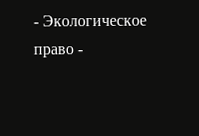- Экологическое право -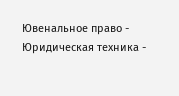Ювенальное право - Юридическая техника -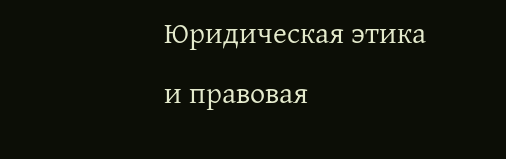Юридическая этика и правовая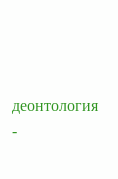деонтология -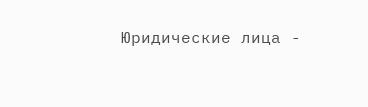Юридические лица -